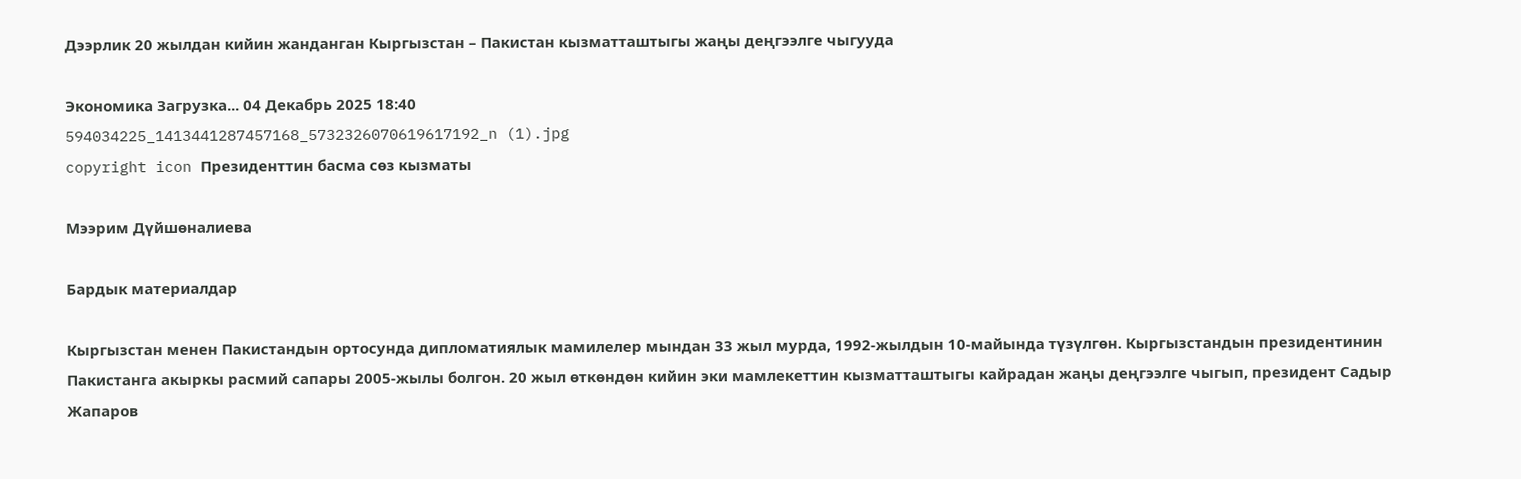Дээрлик 20 жылдан кийин жанданган Кыргызстан – Пакистан кызматташтыгы жаңы деңгээлге чыгууда

Экономика Загрузка... 04 Декабрь 2025 18:40
594034225_1413441287457168_5732326070619617192_n (1).jpg
copyright icon Президенттин басма сөз кызматы

Мээрим Дүйшөналиева

Бардык материалдар

Кыргызстан менен Пакистандын ортосунда дипломатиялык мамилелер мындан 33 жыл мурда, 1992-жылдын 10-майында түзүлгөн. Кыргызстандын президентинин Пакистанга акыркы расмий сапары 2005-жылы болгон. 20 жыл өткөндөн кийин эки мамлекеттин кызматташтыгы кайрадан жаңы деңгээлге чыгып, президент Садыр Жапаров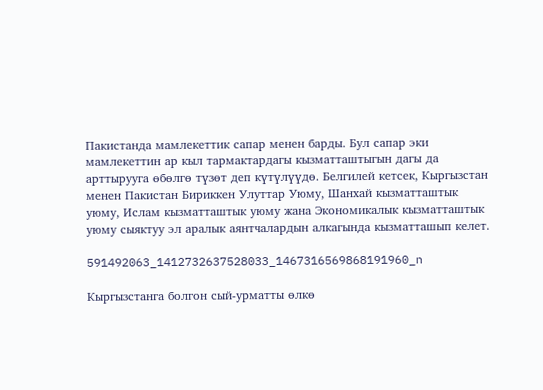Пакистанда мамлекеттик сапар менен барды. Бул сапар эки мамлекеттин ар кыл тармактардагы кызматташтыгын дагы да арттырууга өбөлгө түзөт деп күтүлүүдө. Белгилей кетсек, Кыргызстан менен Пакистан Бириккен Улуттар Уюму, Шанхай кызматташтык уюму, Ислам кызматташтык уюму жана Экономикалык кызматташтык уюму сыяктуу эл аралык аянтчалардын алкагында кызматташып келет.

591492063_1412732637528033_1467316569868191960_n

Кыргызстанга болгон сый-урматты өлкө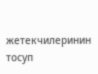жетекчилеринин тосуп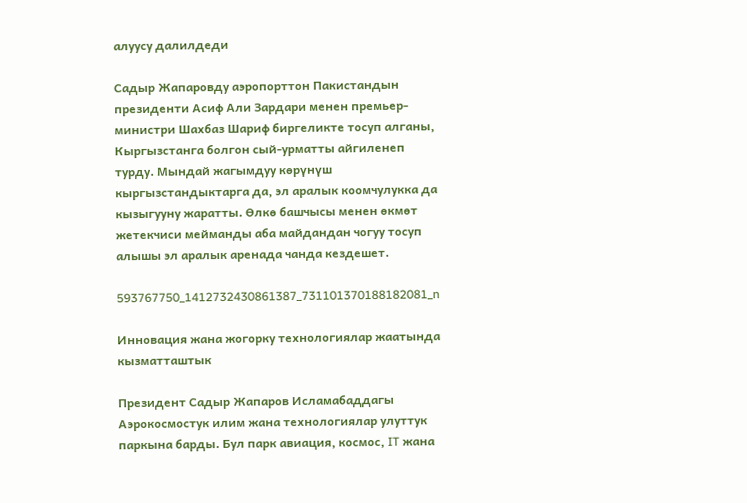алуусу далилдеди

Садыр Жапаровду аэропорттон Пакистандын президенти Асиф Али Зардари менен премьер-министри Шахбаз Шариф биргеликте тосуп алганы, Кыргызстанга болгон сый-урматты айгиленеп турду. Мындай жагымдуу көрүнүш кыргызстандыктарга да, эл аралык коомчулукка да кызыгууну жаратты. Өлкө башчысы менен өкмөт жетекчиси мейманды аба майдандан чогуу тосуп алышы эл аралык аренада чанда кездешет.

593767750_1412732430861387_731101370188182081_n

Инновация жана жогорку технологиялар жаатында кызматташтык

Президент Садыр Жапаров Исламабаддагы Аэрокосмостук илим жана технологиялар улуттук паркына барды. Бул парк авиация, космос, IT жана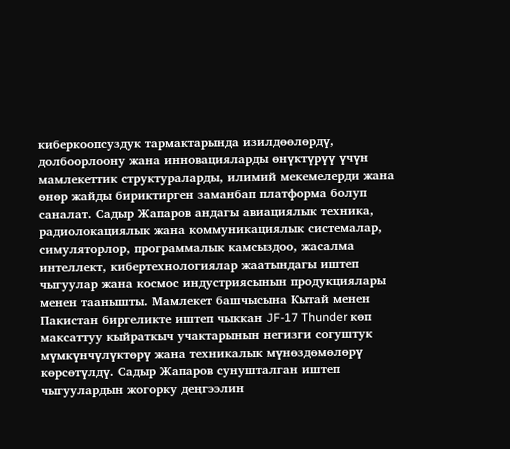киберкоопсуздук тармактарында изилдөөлөрдү, долбоорлоону жана инновацияларды өнүктүрүү үчүн мамлекеттик структураларды, илимий мекемелерди жана өнөр жайды бириктирген заманбап платформа болуп саналат. Садыр Жапаров андагы авиациялык техника, радиолокациялык жана коммуникациялык системалар, симуляторлор, программалык камсыздоо, жасалма интеллект, кибертехнологиялар жаатындагы иштеп чыгуулар жана космос индустриясынын продукциялары менен таанышты. Мамлекет башчысына Кытай менен Пакистан биргеликте иштеп чыккан JF-17 Thunder көп максаттуу кыйраткыч учактарынын негизги согуштук мүмкүнчүлүктөрү жана техникалык мүнөздөмөлөрү көрсөтүлдү. Садыр Жапаров сунушталган иштеп чыгуулардын жогорку деңгээлин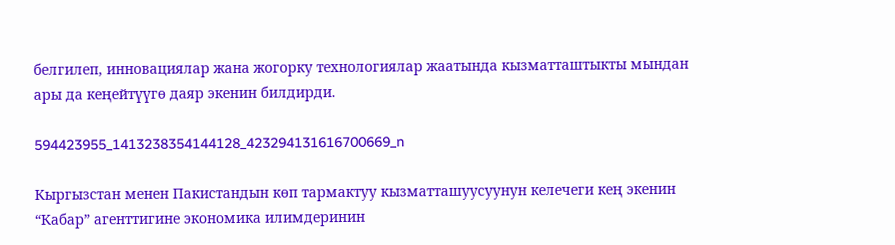белгилеп, инновациялар жана жогорку технологиялар жаатында кызматташтыкты мындан ары да кеңейтүүгө даяр экенин билдирди.

594423955_1413238354144128_423294131616700669_n

Кыргызстан менен Пакистандын көп тармактуу кызматташуусуунун келечеги кең экенин “Кабар” агенттигине экономика илимдеринин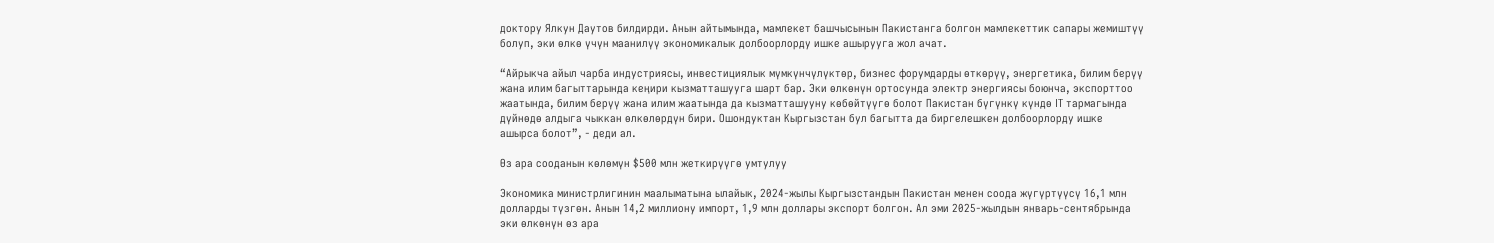доктору Ялкун Даутов билдирди. Анын айтымында, мамлекет башчысынын Пакистанга болгон мамлекеттик сапары жемиштүү болуп, эки өлкө үчүн маанилүү экономикалык долбоорлорду ишке ашырууга жол ачат.

“Айрыкча айыл чарба индустриясы, инвестициялык мүмкүнчүлүктөр, бизнес форумдарды өткөрүү, энергетика, билим берүү жана илим багыттарында кеңири кызматташууга шарт бар. Эки өлкөнүн ортосунда электр энергиясы боюнча, экспорттоо жаатында, билим берүү жана илим жаатында да кызматташууну көбөйтүүгө болот Пакистан бүгүнкү күндө IT тармагында дүйнөдө алдыга чыккан өлкөлөрдүн бири. Ошондуктан Кыргызстан бул багытта да биргелешкен долбоорлорду ишке ашырса болот”, - деди ал.

Өз ара сооданын көлөмүн $500 млн жеткирүүгө умтулуу

Экономика министрлигинин маалыматына ылайык, 2024-жылы Кыргызстандын Пакистан менен соода жүгүртүүсү 16,1 млн долларды түзгөн. Анын 14,2 миллиону импорт, 1,9 млн доллары экспорт болгон. Ал эми 2025-жылдын январь-сентябрында эки өлкөнүн өз ара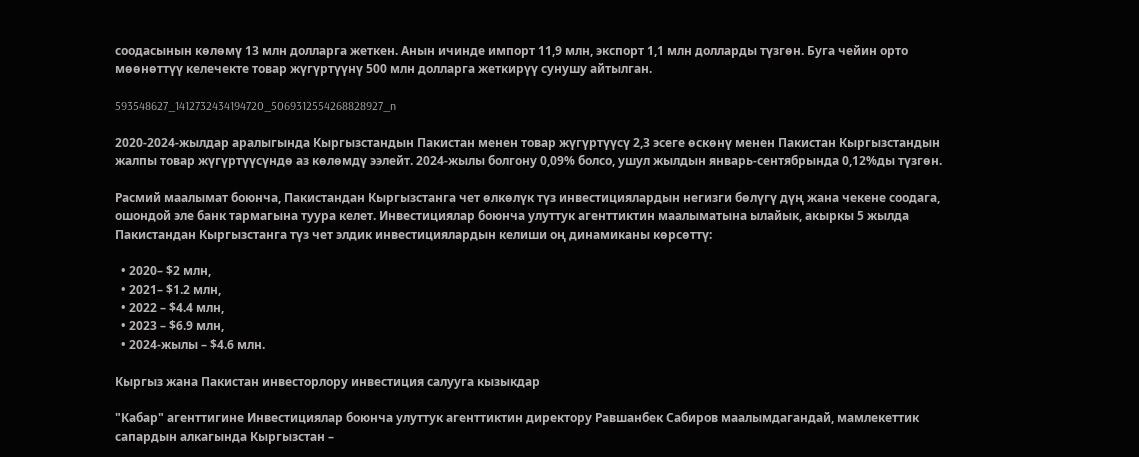соодасынын көлөмү 13 млн долларга жеткен. Анын ичинде импорт 11,9 млн, экспорт 1,1 млн долларды түзгөн. Буга чейин орто мөөнөттүү келечекте товар жүгүртүүнү 500 млн долларга жеткирүү сунушу айтылган.

593548627_1412732434194720_5069312554268828927_n

2020-2024-жылдар аралыгында Кыргызстандын Пакистан менен товар жүгүртүүсү 2,3 эсеге өскөнү менен Пакистан Кыргызстандын жалпы товар жүгүртүүсүндө аз көлөмдү ээлейт. 2024-жылы болгону 0,09% болсо, ушул жылдын январь-сентябрында 0,12%ды түзгөн.

Расмий маалымат боюнча, Пакистандан Кыргызстанга чет өлкөлүк түз инвестициялардын негизги бөлүгү дүң жана чекене соодага, ошондой эле банк тармагына туура келет. Инвестициялар боюнча улуттук агенттиктин маалыматына ылайык, акыркы 5 жылда Пакистандан Кыргызстанга түз чет элдик инвестициялардын келиши оң динамиканы көрсөттү:

  • 2020– $2 млн,
  • 2021– $1.2 млн,
  • 2022 – $4.4 млн,
  • 2023 – $6.9 млн,
  • 2024-жылы – $4.6 млн.

Кыргыз жана Пакистан инвесторлору инвестиция салууга кызыкдар

"Кабар" агенттигине Инвестициялар боюнча улуттук агенттиктин директору Равшанбек Сабиров маалымдагандай, мамлекеттик сапардын алкагында Кыргызстан –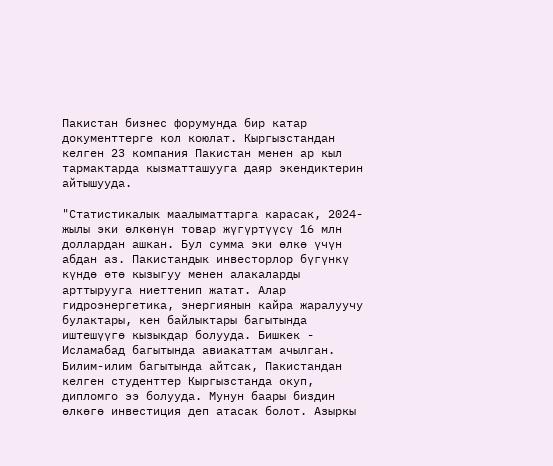Пакистан бизнес форумунда бир катар документтерге кол коюлат. Кыргызстандан келген 23 компания Пакистан менен ар кыл тармактарда кызматташууга даяр экендиктерин айтышууда.

"Статистикалык маалыматтарга карасак, 2024-жылы эки өлкөнүн товар жүгүртүүсү 16 млн доллардан ашкан. Бул сумма эки өлкө үчүн абдан аз. Пакистандык инвесторлор бүгүнкү күндө өтө кызыгуу менен алакаларды арттырууга ниеттенип жатат. Алар гидроэнергетика, энергиянын кайра жаралуучу булактары, кен байлыктары багытында иштешүүгө кызыкдар болууда. Бишкек - Исламабад багытында авиакаттам ачылган. Билим-илим багытында айтсак, Пакистандан келген студенттер Кыргызстанда окуп, дипломго ээ болууда. Мунун баары биздин өлкөгө инвестиция деп атасак болот. Азыркы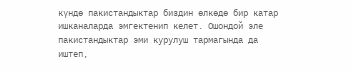күндө пакистандыктар биздин өлкөдө бир катар ишканаларда эмгектенип келет. Ошондой эле пакистандыктар эми курулуш тармагында да иштеп,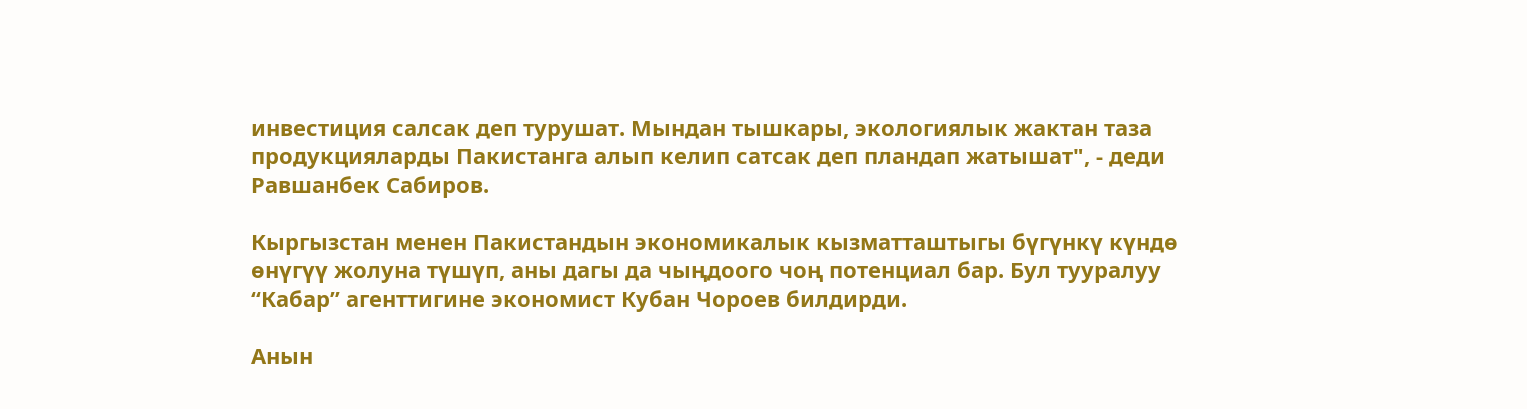инвестиция салсак деп турушат. Мындан тышкары, экологиялык жактан таза продукцияларды Пакистанга алып келип сатсак деп пландап жатышат", - деди Равшанбек Сабиров.

Кыргызстан менен Пакистандын экономикалык кызматташтыгы бүгүнкү күндө өнүгүү жолуна түшүп, аны дагы да чыңдоого чоң потенциал бар. Бул тууралуу “Кабар” агенттигине экономист Кубан Чороев билдирди.

Анын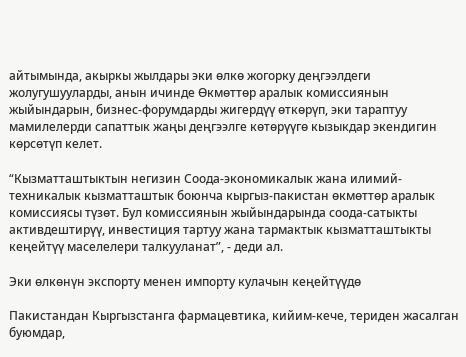айтымында, акыркы жылдары эки өлкө жогорку деңгээлдеги жолугушууларды, анын ичинде Өкмөттөр аралык комиссиянын жыйындарын, бизнес-форумдарды жигердүү өткөрүп, эки тараптуу мамилелерди сапаттык жаңы деңгээлге көтөрүүгө кызыкдар экендигин көрсөтүп келет.

“Кызматташтыктын негизин Соода-экономикалык жана илимий-техникалык кызматташтык боюнча кыргыз-пакистан өкмөттөр аралык комиссиясы түзөт. Бул комиссиянын жыйындарында соода-сатыкты активдештирүү, инвестиция тартуу жана тармактык кызматташтыкты кеңейтүү маселелери талкууланат”, - деди ал.

Эки өлкөнүн экспорту менен импорту кулачын кеңейтүүдө

Пакистандан Кыргызстанга фармацевтика, кийим-кече, териден жасалган буюмдар,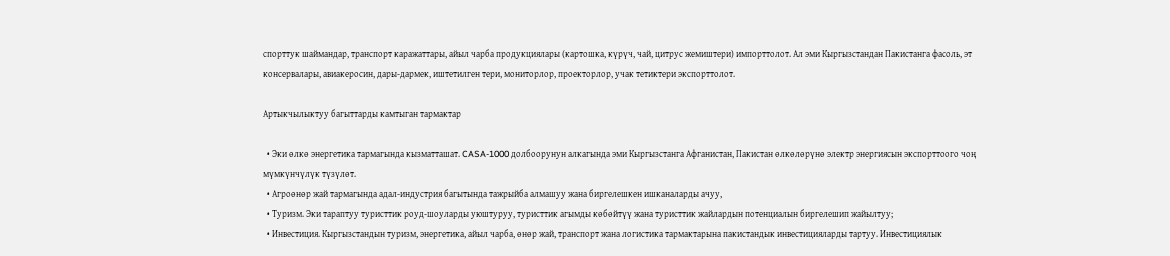спорттук шаймандар, транспорт каражаттары, айыл чарба продукциялары (картошка, күрүч, чай, цитрус жемиштери) импорттолот. Ал эми Кыргызстандан Пакистанга фасоль, эт консервалары, авиакеросин, дары-дармек, иштетилген тери, мониторлор, проекторлор, учак тетиктери экспорттолот.

Артыкчылыктуу багыттарды камтыган тармактар

  • Эки өлкө энергетика тармагында кызматташат. CASA-1000 долбоорунун алкагында эми Кыргызстанга Афганистан, Пакистан өлкөлөрүнө электр энергиясын экспорттоого чоң мүмкүнчүлүк түзүлөт.
  • Агроөнөр жай тармагында адал-индустрия багытында тажрыйба алмашуу жана биргелешкен ишканаларды ачуу,
  • Туризм. Эки тараптуу туристтик роуд-шоуларды уюштуруу, туристтик агымды көбөйтүү жана туристтик жайлардын потенциалын биргелешип жайылтуу;
  • Инвестиция. Кыргызстандын туризм, энергетика, айыл чарба, өнөр жай, транспорт жана логистика тармактарына пакистандык инвестицияларды тартуу. Инвестициялык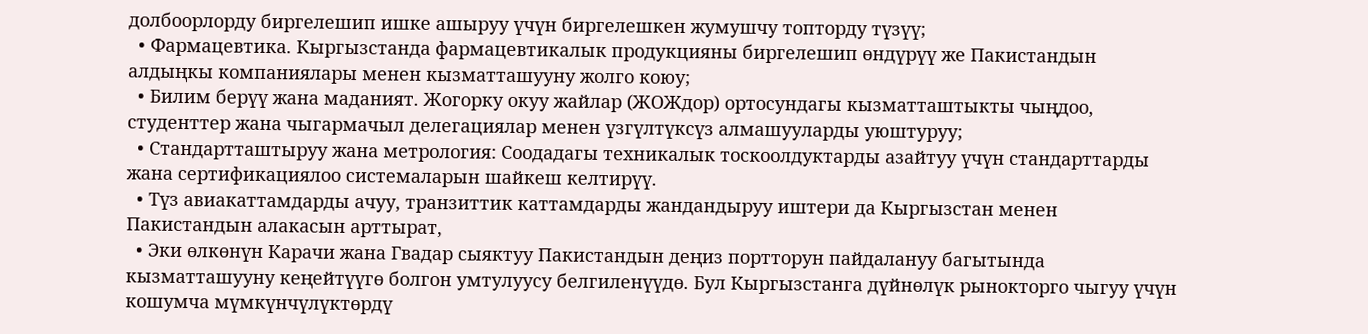долбоорлорду биргелешип ишке ашыруу үчүн биргелешкен жумушчу топторду түзүү;
  • Фармацевтика. Кыргызстанда фармацевтикалык продукцияны биргелешип өндүрүү же Пакистандын алдыңкы компаниялары менен кызматташууну жолго коюу;
  • Билим берүү жана маданият. Жогорку окуу жайлар (ЖОЖдор) ортосундагы кызматташтыкты чыңдоо, студенттер жана чыгармачыл делегациялар менен үзгүлтүксүз алмашууларды уюштуруу;
  • Стандартташтыруу жана метрология: Соодадагы техникалык тоскоолдуктарды азайтуу үчүн стандарттарды жана сертификациялоо системаларын шайкеш келтирүү.
  • Түз авиакаттамдарды ачуу, транзиттик каттамдарды жандандыруу иштери да Кыргызстан менен Пакистандын алакасын арттырат,
  • Эки өлкөнүн Карачи жана Гвадар сыяктуу Пакистандын деңиз портторун пайдалануу багытында кызматташууну кеңейтүүгө болгон умтулуусу белгиленүүдө. Бул Кыргызстанга дүйнөлүк рынокторго чыгуу үчүн кошумча мүмкүнчүлүктөрдү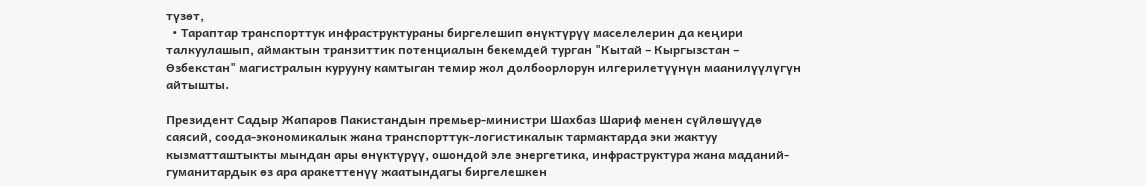түзөт,
  • Тараптар транспорттук инфраструктураны биргелешип өнүктүрүү маселелерин да кеңири талкуулашып, аймактын транзиттик потенциалын бекемдей турган "Кытай – Кыргызстан – Өзбекстан" магистралын курууну камтыган темир жол долбоорлорун илгерилетүүнүн маанилүүлүгүн айтышты.

Президент Садыр Жапаров Пакистандын премьер-министри Шахбаз Шариф менен сүйлөшүүдө саясий, соода-экономикалык жана транспорттук-логистикалык тармактарда эки жактуу кызматташтыкты мындан ары өнүктүрүү, ошондой эле энергетика, инфраструктура жана маданий-гуманитардык өз ара аракеттенүү жаатындагы биргелешкен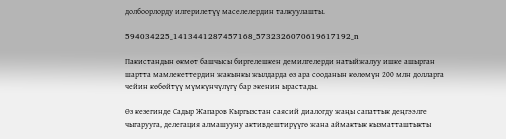долбоорлорду илгерилетүү маселелердин талкуулашты.

594034225_1413441287457168_5732326070619617192_n

Пакистандын өкмөт башчысы биргелешкен демилгелерди натыйжалуу ишке ашырган шартта мамлекеттердин жакынкы жылдарда өз ара сооданын көлөмүн 200 млн долларга чейин көбөйтүү мүмкүнчүлүгү бар экенин ырастады.

Өз кезегинде Садыр Жапаров Кыргызстан саясий диалогду жаңы сапаттык деңгээлге чыгарууга, делегация алмашууну активдештирүүгө жана аймактык кызматташтыкты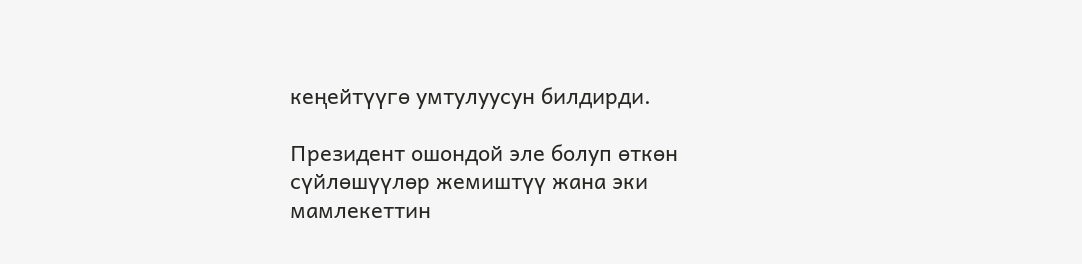кеңейтүүгө умтулуусун билдирди.

Президент ошондой эле болуп өткөн сүйлөшүүлөр жемиштүү жана эки мамлекеттин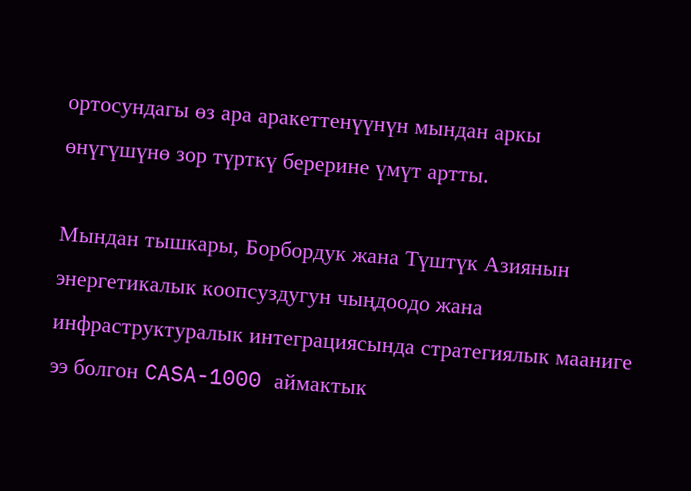ортосундагы өз ара аракеттенүүнүн мындан аркы өнүгүшүнө зор түрткү берерине үмүт артты.

Мындан тышкары, Борбордук жана Түштүк Азиянын энергетикалык коопсуздугун чыңдоодо жана инфраструктуралык интеграциясында стратегиялык мааниге ээ болгон CASA-1000 аймактык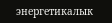энергетикалык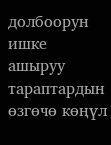долбоорун ишке ашыруу тараптардын өзгөчө көңүл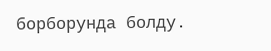борборунда болду.